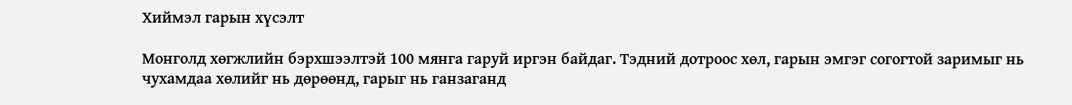Хиймэл гарын хүсэлт

Монголд хөгжлийн бэрхшээлтэй 100 мянга гаруй иргэн байдаг. Тэдний дотроос хөл, гарын эмгэг согогтой заримыг нь чухамдаа хөлийг нь дөрөөнд, гарыг нь ганзаганд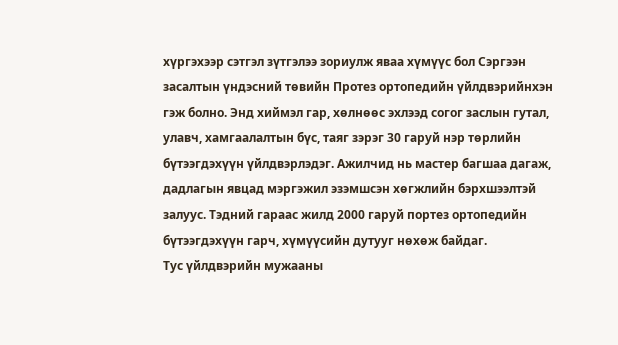хүргэхээр сэтгэл зүтгэлээ зориулж яваа хүмүүс бол Сэргээн засалтын үндэсний төвийн Протез ортопедийн үйлдвэрийнхэн гэж болно. Энд хиймэл гар, хөлнөөс эхлээд согог заслын гутал, улавч, хамгаалалтын бүс, таяг зэрэг 30 гаруй нэр төрлийн бүтээгдэхүүн үйлдвэрлэдэг. Ажилчид нь мастер багшаа дагаж, дадлагын явцад мэргэжил эзэмшсэн хөгжлийн бэрхшээлтэй залуус. Тэдний гараас жилд 2000 гаруй портез ортопедийн бүтээгдэхүүн гарч, хүмүүсийн дутууг нөхөж байдаг.
Тус үйлдвэрийн мужааны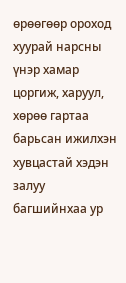өрөөгөөр ороход хуурай нарсны үнэр хамар цоргиж, харуул, хөрөө гартаа барьсан ижилхэн хувцастай хэдэн залуу багшийнхаа ур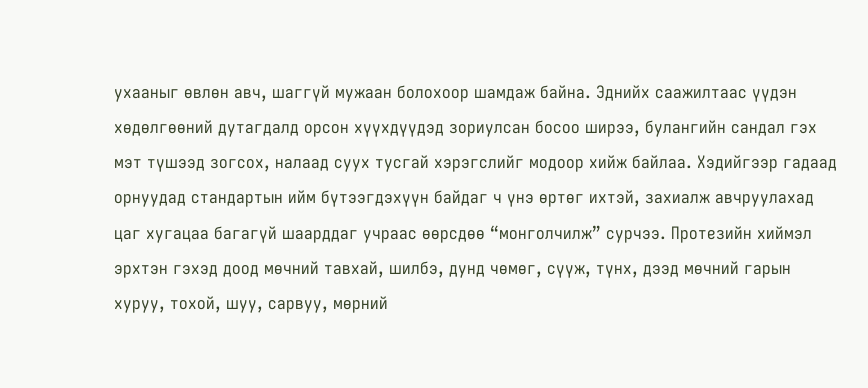ухааныг өвлөн авч, шаггүй мужаан болохоор шамдаж байна. Эднийх саажилтаас үүдэн хөдөлгөөний дутагдалд орсон хүүхдүүдэд зориулсан босоо ширээ, булангийн сандал гэх мэт түшээд зогсох, налаад суух тусгай хэрэгслийг модоор хийж байлаа. Хэдийгээр гадаад орнуудад стандартын ийм бүтээгдэхүүн байдаг ч үнэ өртөг ихтэй, захиалж авчруулахад цаг хугацаа багагүй шаарддаг учраас өөрсдөө “монголчилж” сурчээ. Протезийн хиймэл эрхтэн гэхэд доод мөчний тавхай, шилбэ, дунд чөмөг, сүүж, түнх, дээд мөчний гарын хуруу, тохой, шуу, сарвуу, мөрний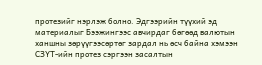протезийг нэрлэж болно. Эдгээрийн түүхий эд материалыг Бээжингээс авчирдаг бөгөөд валютын ханшны зөрүүгээсөртөг зардал нь өсч байна хэмээн СЗҮТ-ийн протез сэргээн засалтын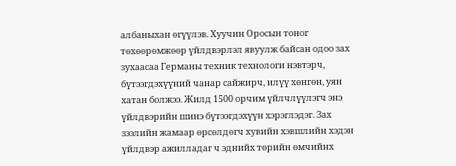албаныхан өгүүлэв. Хуучин Оросын тоног төхөөрөмжөөр үйлдвэрлэл явуулж байсан одоо зах зухаасаа Германы техник технологи нэвтэрч, бүтээгдэхүүний чанар сайжирч, илүү хөнгөн, уян хатан болжээ. Жилд 1500 орчим үйлчлүүлэгч энэ үйлдвэрийн шинэ бүтээгдэхүүн хэрэглэдэг. Зах зээлийн жамаар өрсөлдөгч хувийн хэвшлийн хэдэн үйлдвэр ажилладаг ч эднийх төрийн өмчийнх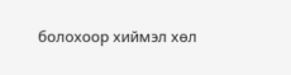болохоор хиймэл хөл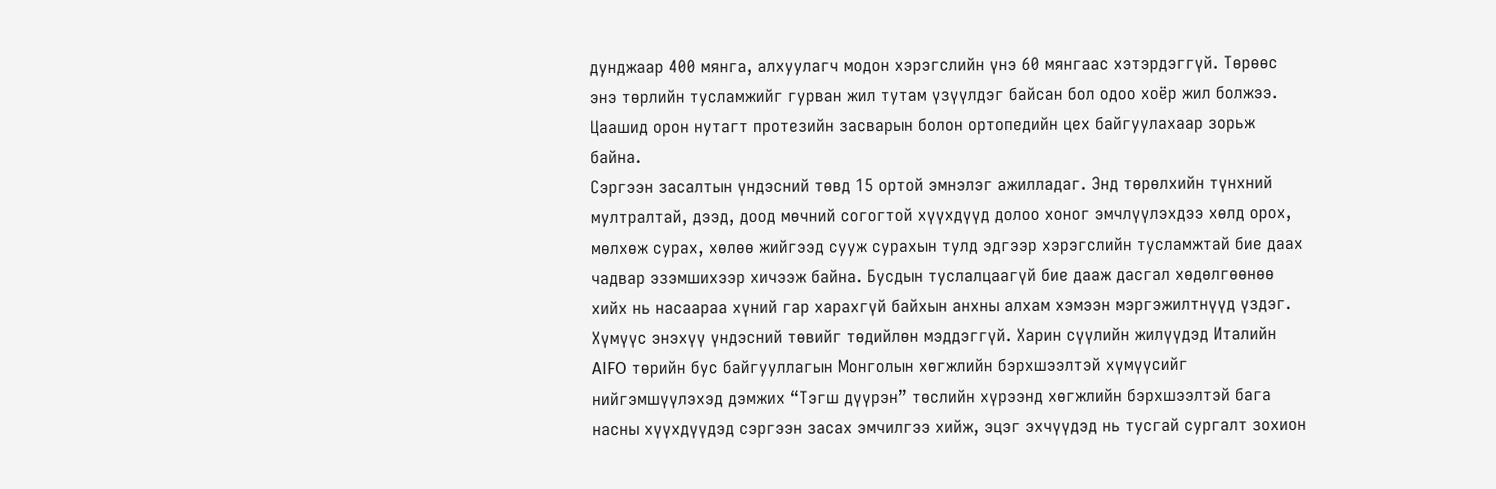дунджаар 400 мянга, алхуулагч модон хэрэгслийн үнэ 60 мянгаас хэтэрдэггүй. Төрөөс энэ төрлийн тусламжийг гурван жил тутам үзүүлдэг байсан бол одоо хоёр жил болжээ. Цаашид орон нутагт протезийн засварын болон ортопедийн цех байгуулахаар зорьж байна.
Сэргээн засалтын үндэсний төвд 15 ортой эмнэлэг ажилладаг. Энд төрөлхийн түнхний мултралтай, дээд, доод мөчний согогтой хүүхдүүд долоо хоног эмчлүүлэхдээ хөлд орох, мөлхөж сурах, хөлөө жийгээд сууж сурахын тулд эдгээр хэрэгслийн тусламжтай бие даах чадвар эзэмшихээр хичээж байна. Бусдын туслалцаагүй бие дааж дасгал хөдөлгөөнөө хийх нь насаараа хүний гар харахгүй байхын анхны алхам хэмээн мэргэжилтнүүд үздэг.
Хүмүүс энэхүү үндэсний төвийг төдийлөн мэддэггүй. Харин сүүлийн жилүүдэд Италийн AIFO төрийн бус байгууллагын Монголын хөгжлийн бэрхшээлтэй хүмүүсийг нийгэмшүүлэхэд дэмжих “Тэгш дүүрэн” төслийн хүрээнд хөгжлийн бэрхшээлтэй бага насны хүүхдүүдэд сэргээн засах эмчилгээ хийж, эцэг эхчүүдэд нь тусгай сургалт зохион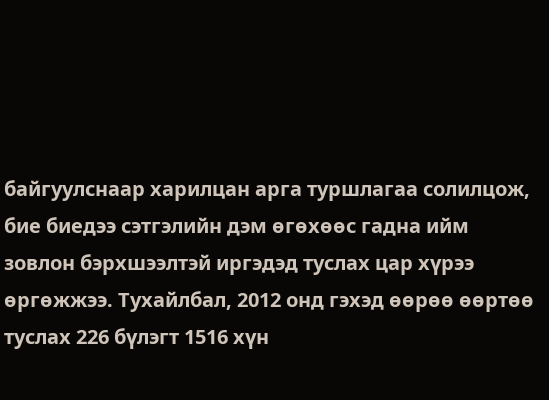байгуулснаар харилцан арга туршлагаа солилцож, бие биедээ сэтгэлийн дэм өгөхөөс гадна ийм зовлон бэрхшээлтэй иргэдэд туслах цар хүрээ өргөжжээ. Тухайлбал, 2012 онд гэхэд өөрөө өөртөө туслах 226 бүлэгт 1516 хүн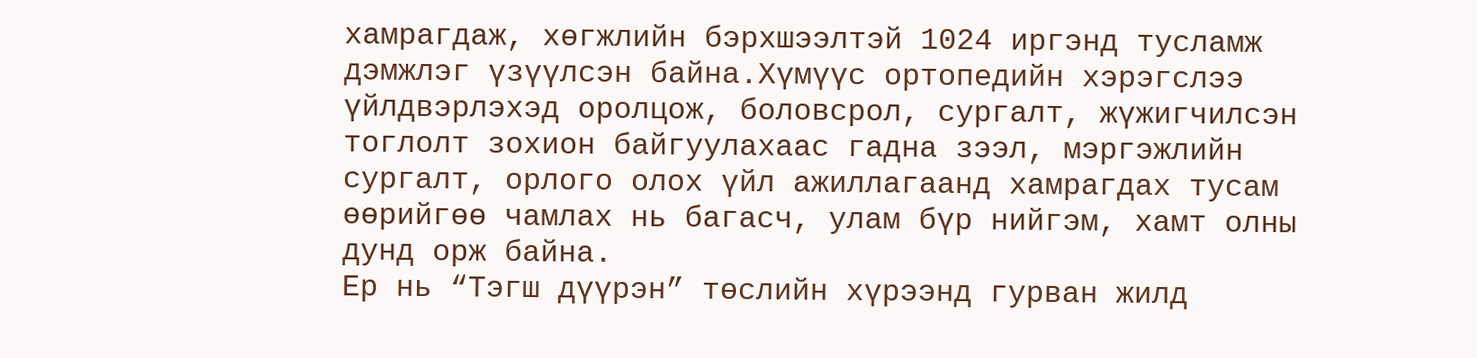хамрагдаж, хөгжлийн бэрхшээлтэй 1024 иргэнд тусламж дэмжлэг үзүүлсэн байна.Хүмүүс ортопедийн хэрэгслээ үйлдвэрлэхэд оролцож, боловсрол, сургалт, жүжигчилсэн тоглолт зохион байгуулахаас гадна зээл, мэргэжлийн сургалт, орлого олох үйл ажиллагаанд хамрагдах тусам өөрийгөө чамлах нь багасч, улам бүр нийгэм, хамт олны дунд орж байна.
Ер нь “Тэгш дүүрэн” төслийн хүрээнд гурван жилд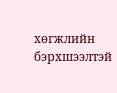хөгжлийн бэрхшээлтэй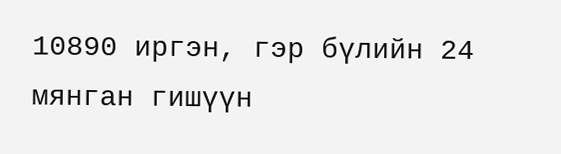10890 иргэн, гэр бүлийн 24 мянган гишүүн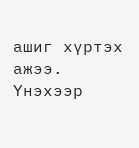ашиг хүртэх ажээ. Үнэхээр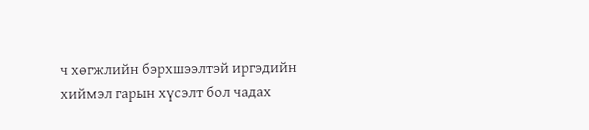ч хөгжлийн бэрхшээлтэй иргэдийн хиймэл гарын хүсэлт бол чадах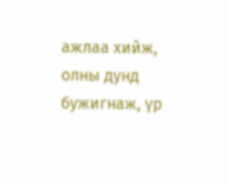ажлаа хийж, олны дунд бужигнаж, үр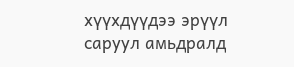хүүхдүүдээ эрүүл саруул амьдралд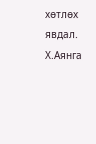хөтлөх явдал.
Х.Аянга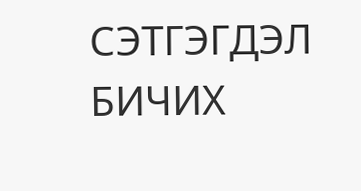СЭТГЭГДЭЛ БИЧИХ